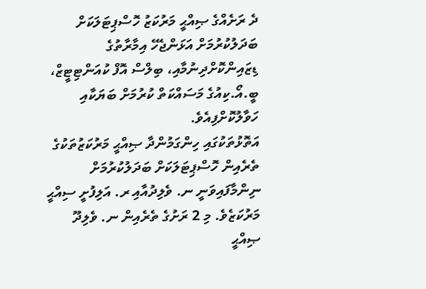ދެ ރަށެއްގެ ޞިއްޙީ މަރުކަޒު ހޮސްޕިޓަލަކަށް ބަދަލުކުރުމަށް އަޅަންޖެހޭ އިމާރާތުގެ ޑިޒައިންކޮށްދިނުމާއި، ބިލްސް އޮފް ކުއަންޓިޓީޒް، ބީ.އޯ.ކިއުގެ މަސައްކަތް ކުރުމަށް ބަޔަކާއި ހަވާލުކޮށްފިއެވެ.
އަތޮޅުތަކުގައި ހިންގަމުންދާ ޞިއްޙީ މަރުކަޒުތަކުގެ ތެރެއިން ހޮސްޕިޓަލަކަށް ބަދަލުކުރުމަށް ނިންމާފައިވަނީ ނ. ވެލިދުއާއި ރ. އަލިފުށީ ސިއްޙީ މަރުކަޒެވެ. މި 2 ރަށުގެ ތެރެއިން ނ. ވެލިދޫ ޞިއްޙީ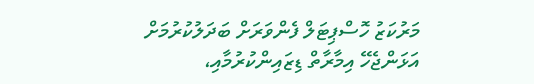މަރުކަޒު ހޮސްޕިޓަލް ފެންވަރަށް ބަދަލުކުރުމަށް އަޅަންޖެހޭ އިމާރާތް ޑިޒައިންކުރުމާއި،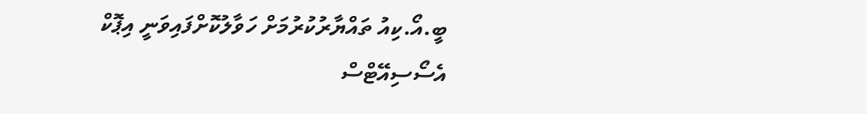ބީ.އޯ.ކިއު ތައްޔާރުކުރުމަށް ހަވާލުކޮށްފައިވަނީ އިޕޮކް އެސޯސިއޭޓްސް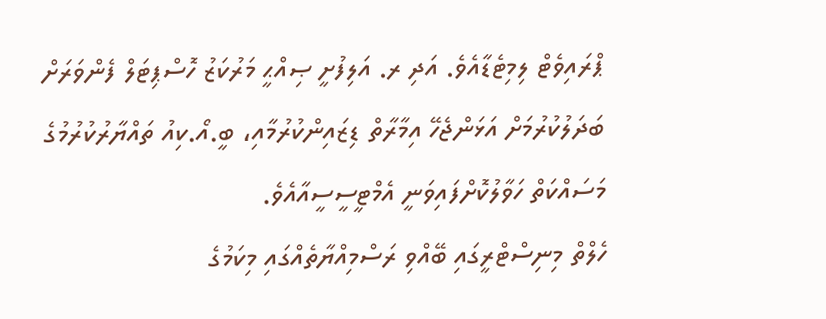ޕްރައިވެޓް ލިމިޓެޑާއެވެ. އަދި ރ. އަލިފުށީ ޞިއްޙީ މަރުކަޒު ހޮސްޕިޓަލް ފެންވަރަށް ބަދަލުކުރުމަށް އަޅަންޖެހޭ އިމާރާތް ޑިޒައިންކުރުމާއި، ބީ.އޯ.ކިއު ތައްޔާރުކުރުމުގެ މަސައްކަތް ހަވާލުކޮށްފައިވަނީ އެމްޓީސީސީއާއެވެ.
ހެލްތް މިނިސްޓްރީގައި ބޭއްވި ރަސްމިއްޔާތެއްގައި މިކަމުގެ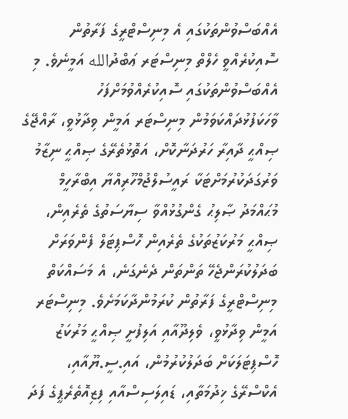އެއްބަސްވުންތަކުގައި އެ މިނިސްޓްރީގެ ފަރާތުން ސޮއިކުރެއްވީ ހެލްތް މިނިސްޓަރ ޢަބްދުالله އަމީނެވެ. މި އެއްބަސްވުންތަކުގައި ސޮއިކުރެއްވުމަށްފަހު ވާހަކަފުޅުދައްކަވަމުން މިނިސްޓަރ އަމީން ވިދާޅުވީ، ރާއްޖޭގެ ޞިއްޙީ ދާއިރާ ހަރުދަނާކޮށް، އަތޮޅުތެރޭގެ ޞިއްޙީ ނިޒާމު ވަރުގަދަކުރުމަށްޓަކާ ރައީސުލްޖުމްހޫރިއްޔާ އިބްރާހީމް މުޙައްމަދު ޞާލިޙު ގެންގުޅުއްވާ ސިޔާސަތުގެ ތެރެއިން، ޞިއްޙީ މަރުކަޒުތަކުގެ ތެރެއިން ހޮސްޕިޓަލް ފެންވަރަށް ބަދަލުކުރަންޖެހޭ ތަންތަން ދެނެގަނެ، އެ މަސައްކަތް މިނިސްޓްރީގެ ފަރާތުން ކުރަމުންދާކަމަށެވެ. މިނިސްޓަރ އަމީން ވިދާޅުވީ، ވެލިދޫއާއި އަލިފުށީ ޞިއްޙީ މަރުކަޒު ހޮސްޕިޓަލަކަށް ބަދަލުކުރުމުން، އައި.ސީ.ޔޫއާއި، އެކްސްރޭގެ ޚިދުމަތާއި، ޑައިލަސިސްއާއި ފިޒިއޮތެރެޕީގެ ފަދަ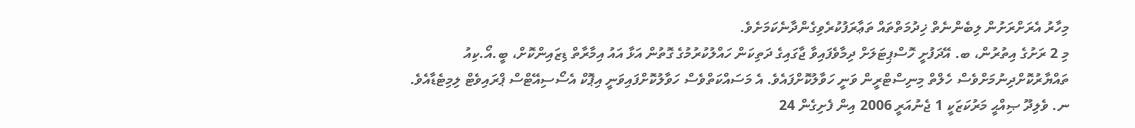މިހާރު އެރަށްރަށުން ލިބެންނެތް ޚިދުމަތްތައް ތަޢާރަފުކުރެވިގެންދާނެކަމަށެވެ.
މި 2 ރަށުގެ އިތުރުން، ބ. އޭދަފުށީ ހޮސްޕިޓަލަށް ދިމާވެފައިވާ ޖާގައިގެ ދަތިކަން ހައްލުކުރުމުގެ ގޮތުން އަޅާ އައު އިމާރާތް ޑިޒައިންކޮށް، ބީ.އޯ.ކިއު ތައްޔާރުކޮށްދިނުމަށްވެސް ހެލްތް މިނިސްޓްރީން ވަނީ ހަވާލުކޮށްފައެވެ. އެ މަސައްކަތްވެސް ހަވާލުކޮށްފައިވަނީ އިޕޮކް އެސޯސިއޭޓްސް ޕްރައިވެޓް ލިމިޓެޑާއެވެ.
ނ. ވެލިދޫ ޞިއްޙީ މަރުކަޒަކީ 1 ޖެނުއަރީ 2006 އިން ފެށިގެން 24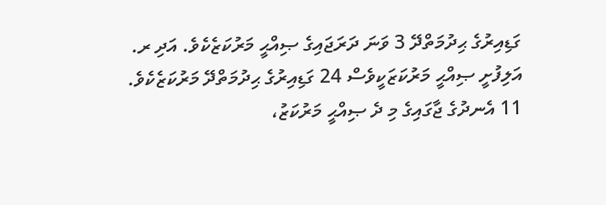ގަޑިއިރުގެ ޙިދުމަތްދޭ 3 ވަނަ ދަރަޖައިގެ ޞިއްޙީ މަރުކަޒެކެވެ. އަދި ރ. އަލިފުށީ ޞިއްޙީ މަރުކަޒަކީވެސް 24 ގަޑިއިރުގެ ޙިދުމަތްދޭ މަރުކަޒެކެވެ. 11 އެނދުގެ ޖާގައިގެ މި ދެ ޞިއްޙީ މަރުކަޒު،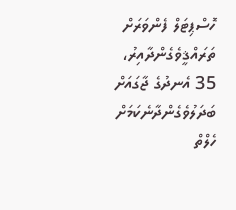ހޮސްޕިޓަލް ފެންވަރަށް ތަރައްޤީވެގެންދާއިރު، 35 އެނދުގެ ޖާގައަށް ބަދަލުވެގެންދާނެކަމަށް ހެލްތް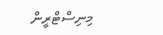މިނިސްޓްރީން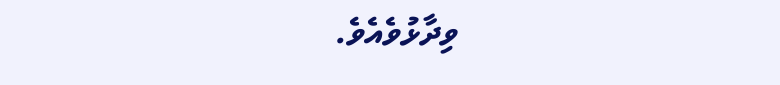ވިދާޅުވެއެވެ.